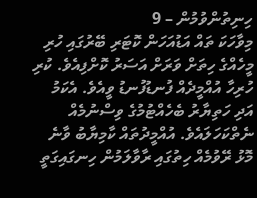ހިނިތުންވުމުން – 9
މިވާހަކަ ތައް އަޑުއަހަން ކޮޓަރި ބޭރުގައި ހުރި މީހެއްގެ ހިތަށް ވަރަށް އަސަރު ކޮށްފިއެވެ. ކުރި ހުރިހާ އުއްމީދެއް ފުނޑުފުނޑު ވީއެވެ. އެކަމު އަދި ހަތިޔާރު ބެހެއްޓުމުގެ ވިސްނުމެއް ނެތްކަހަލައެވެ. އުއްމީދުތައް ކާމިޔާބު ވާނެ މޮޅު ރޭވުމެއް ހިތުގައި ރާވާލަމުން ހިނގައިގަތީ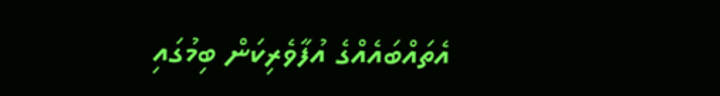އެތައްބައެއްގެ އުފާވެރިކަން ބިމުގައި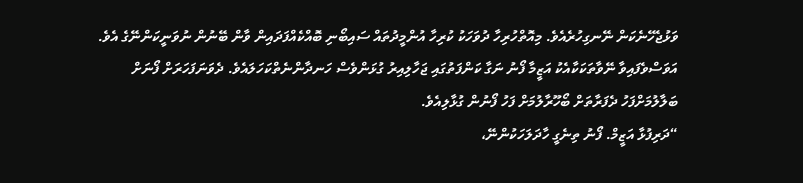ވަޅުޖެހޭނެކަން ނޭނގިހުރެއެވެ. މިއޮތްހުރިހާ ދުވަހަކު ކުރިހާ އުންމީދުތައް ސައިބޯނި ބޮއްކެއްފަދައިން ވާން ބޭނުން ނުވަނީކަންނޭގެ އެވެ.
އަވަސްވެފައިވާ ނޭވާތަކަކާއެކު އަޒީމާ ފޯނު ނަގާ ކަންފަތުގައި ޖަހާލިއިރު ގުޅަންވެސް ހަނދާންނެތްކަހަލައެވެ. ދެވަނަފަހަރަށް ފޯނަށް ބަލާލުމަށްފަހު ދެފަރާތަށް ބޯހޫރާލުމަށް ފަހު ފޯނުން ގުޅާލިއެވެ.
“ދަރިފުޅާ އަޒީމް. ފޯނު ތިނެގީ ހާދަލަހަކުންނޭ،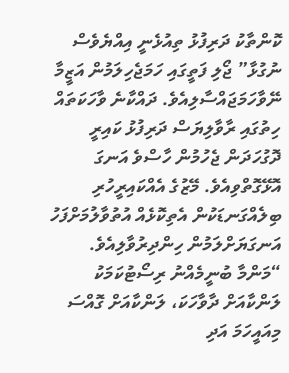ކޮންތާކު ދަރިފުޅު ތިއުޅެނީ އިއްޔެވެސް ނުގުޅާ” ޖޯލި ފަތީގައި ހަމަޖެހިލަމުން އަޒީމާ ނޭވާހަމަޖައްސާލިއެވެ. ދައްކާނެ ވާހަކަތައް ހިތުގައި ރާވާލިޔަސް ދަރިފުޅު ކައިރީ ދޮގުހަދަން ޖެހުމުން ހާސްވެ އަނގަ އޮޅޭގޮތްވިއެވެ. މޭޒުގެ އެއްކައިރީހުރި ބިލެއްގަނޑަކުން އެތިކޮޅެއް އުތުވާލުމަށްފަހު އަނގަޔަށްލަމުން ހިންދިރުވާލިއެވެ.
“މަންމާ ބުނީމެއްނު ރިސޯޓުކަމަކު ލަންކާއަށް ދާވާހަކަ، ލަންކާއަށް ގޮއްސަ މިއައީހަމަ އަދި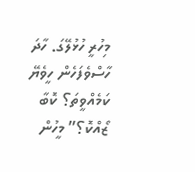މިހުރީ ހުޅުލޭގަ. ހާދަ ހާސްވެފަހެން ހީވެޔޭ ކަމެއްވީތަ؟ ކޮބާ ޒޯއްކޮ؟” މީހުން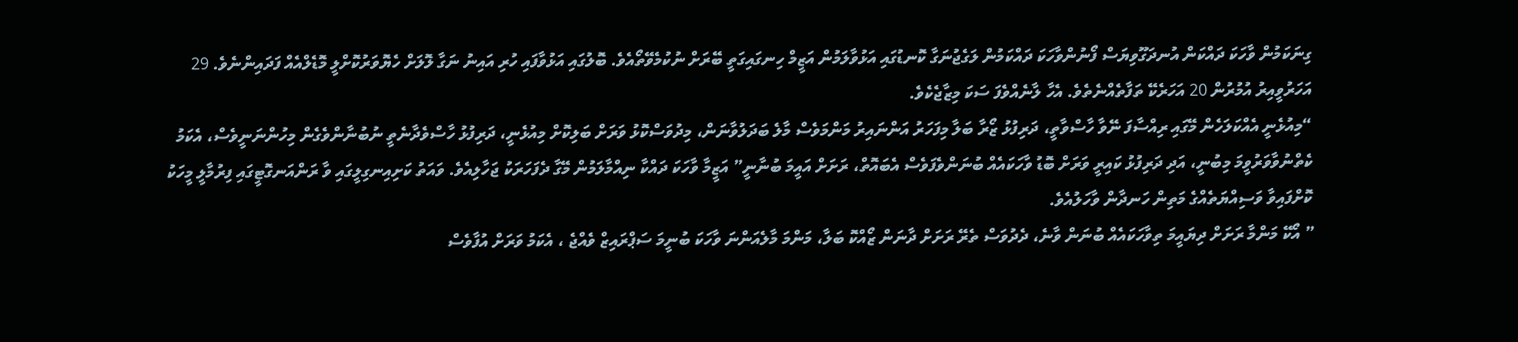ގިނަކަމުން ވާހަކަ ދައްކަން އުނދަގޫވިޔަސް ފޯނުންވާހަކަ ދައްކަމުން ލަގެޖުނަގާ ކޮނޑުގައި އަޅުވާލަމުން އަޒީމް ހިނގައިގަތީ ބޭރަށް ނުކުމެވޭތޯއެވެ. ބޮލުގައި އަޅުވާފައި ހުރި އައިނު ނަގާ ލޮލަށް ހެޔޮވަރުކޮށްލީ މޮޑެލްއެއް ފަދައިންނެވެ. 29 އަހަރުވީއިރު އުމުރުން 20 އަހަރެކޭ ތަފާތެއްނެތެވެ. އެހާ ލާނެއްވެފަ ސަކަ މިޒާޖެކެވެ.
“މިއުޅެނީ އެއްކަލަހެން މޭގައި ރިއްސާފަ ނޭވާ ހާސްވާތީ، ދަރިފުޅު ޒޯރާ ބަލާ މިފަހަރު އަންނައިރު މަންމަވެސް މާލެ ބަދަލުވާނަން، މިދުވަސްކޮޅު ވަރަށް ބަލިކޮށް މިއުޅެނީ، ދަރިފުޅު ހާސްވެދާނެތީ ނުބުނާންވެގެން މިހުންނަނީވެސް، އެކަމު ކެތްނުވާވަރުވީމަ މިބުނީ، އަދި ދަރިފުޅު ކައިރީ ވަރަށް ބޮޑު ވާހަކައެއް ބުނަންވެފަވެސް އެބައޮތް، ރަށަށް އައީމަ ބުނާނީ” އަޒީމާ ވާހަކަ ދައްކާ ނިއްމާލަމުން މޭގާ ދެފަހަރަކު ޖަހާލިއެވެ. ވައަތު ކަށިއިނގިލީގައި ވާ ރަންއަނގޮޓީގައި ފިރުމާލީ މީހަކު ކޮށްފައިވާ ވަސިއްޔަތެއްގެ މަތިން ހަނދާން ވާހަލުއެވެ.
” އޯކޭ މަންމާ ރަށަށް ދިޔައީމަ ތިވާހަކައެއް ބުނަން ވާނެ، ދެދުވަސް ތެރޭ ރަށަށް ދާނަން ޒޯއްކޮ ބަލާ، މަންމަ މާލެއަންނަ ވާހަކަ ބުނީމަ ސަޕްރައިޒް ވެއްޖެ ، އެކަމު ވަރަށް އުފާވެސް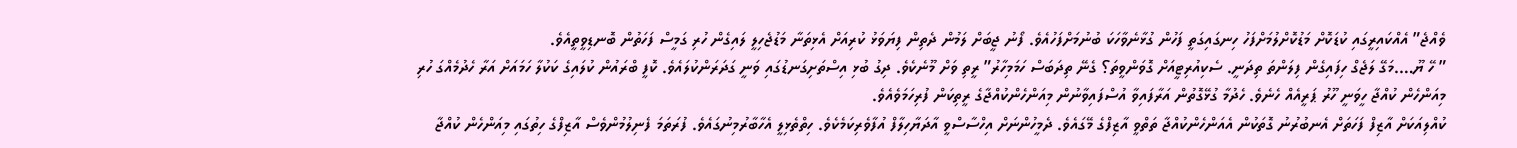ވެއްޖެ” އެއްކައިރީގައި ކުޑަކޮށް މަޑުކޮށްލުމަށްފަހު ހިނގައިގަތީ ފަހުން ގުޅާނެވާހަކަ ބުނުމަށްފަހުއެވެ. ފޯނު ޖީބަށް ލަމުން ދެތިން ފިޔަވަޅު ކުރިއަށް އެޅިތަނާ މަޑުޖެހިލީ ލައިގެން ހުރި ގަމީސް ފަހަތުން ބޮނޑިވީތީއެވެ.
” ހޭ ޔޫ….މަގޭ ލަޖެގް ހިފައިގެން ފިލަންތަ ތިދަނީ. ސެކިއުރިޓީއަށް ގޮވަންވީތަ؟ ގެނޭ ތިދަބަސް ހަމަމިހާރު” ރީތި ވަށް މޫނެކެވެ. ދިގު ބުޅި އިސްތަށިގަނޑުގައި ވަނީ ގަދަރަންކުލައެވެ. ކޮފީ ބްރައުން ކުލައިގެ ކަކުލާ ހަމައަށް އަރާ ހެދުމެއްގަ ހުރި މިއަންހެން ކުއްޖާ ހީވަނީ ހޫރު ޕަރީއެއް ހެނެވެ. ހެދުމާ ގުޅޭގޮތުން އަރާފައިވާ އުސްފައިވާނުން މިއަންހެންކުއްޖާގެ ރީތިކަން ފުރިހަމަވެއެވެ.
ކުއްލިއަކަށް އާޒިފް ފަހަތަށް އެނބުރުނު ގޮތަކުން އެއަންހެންކުއްޖާ ތަތްވީ އާޒިފްގެ މޭގައެވެ. ދެމީހުންނަށް އިހްސާސްވީ އާދަޔާހިލާފް އުފާވެރިކަމެކެވެ. ހިތްތެޅިލީ އެހާބާރުމިނުގައެވެ. ފުރަތަމަ ފެނިލުމުންވެސް އާޒިފްގެ ހިތުގައި މިއަންހެން ކުއްޖާ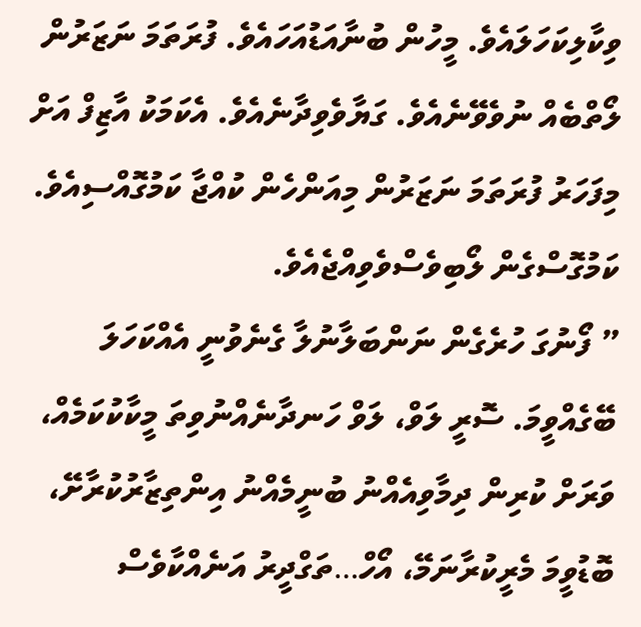ވިކާލިކަހަލައެވެ. މީހުން ބުނާއަޑުއަހައެވެ. ފުރަތަމަ ނަޒަރުން ލޯތްބެއް ނުވެވޭނެއެވެ. ގަޔާވެވިދާނެއެވެ. އެކަމަކު އާޒިފް އަށް މިފަހަރު ފުރަތަމަ ނަޒަރުން މިއަންހެން ކުއްޖާ ކަމުގޮއްސިއެވެ. ކަމުގޮސްގެން ލޯބިވެސްވެވިއްޖެއެވެ.
” ފޯނުގަ ހުރެގެން ނަންބަލާނުލާ ގެނެވުނީ އެއްކަހަލަ ބޭގެއްވީމަ. ސޮރީ ލަވް، ލަވް ހަނދާނެއްނުވިތަ މީކާކުކަމެއް، ވަރަށް ކުރިން ދިމާވިއެއްނު ބުނީމެއްނު އިންތިޒާރުކުރާށޭ، ބޮޑުވީމަ މެރީކުރާނަމޭ، އޯހް…ތަގްދީރު އަނެއްކާވެސް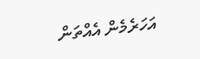އަހަރެމެން އެއްތަން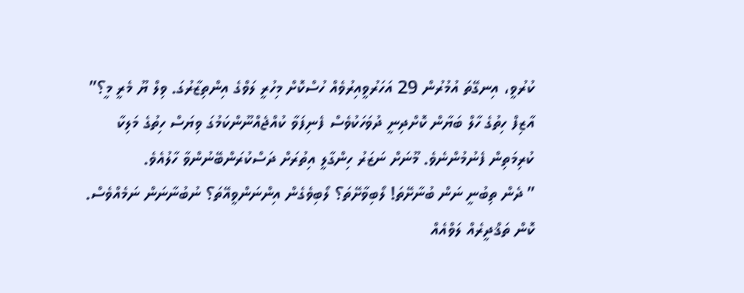ކުރުވީ، އިނގޭތަ އުމުރުން 29 އަހަރުވީއިރުވެއް ހުސްކޮށް މިހުރީ ލަވްގެ އިންތިޒާރުގަ. ވިލް ޔޫ މެރީ މީ؟” އާޒިފް ހިތުގެ ހާލް ބަޔާން ކޮށްދިނީ ދުވަހަކުވެސް ފެނިފަވާ ކުއްޖެއްނޫންކަމުގަ ވިޔަސް ހިތުގެ މަލިކާ ކުރިމަތިން ފެނުމުންނެވެ. މޫނަށް ނަޒަރު ހިންގާލީ އިތުރަށް ދަސްކުރަންބޭނުންވާ ހާލުއެވެ.
” ދެން ތިބުނީ ނަން ބުނާށޭތަ! ލޯބިވާށޭތަ؟ ލޯބިވެގެން އިންނަންވީއޭތަ؟ ނުބުނާނަން ނަމެއްވެސް. ކޮން ތަޤްދީރެއް ލަވްއެއް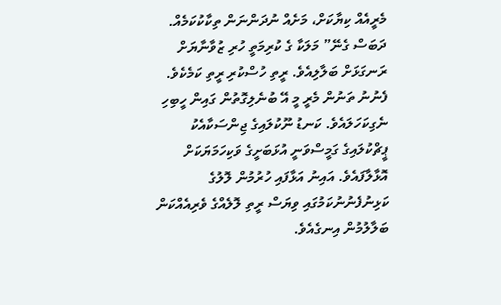މެރީއެއް ކިޔާކަށް، މަށެއް ނުދަންނަން ތިކާކުކަމެއް. ދަބަސް ގެނޭ” މަލަކާ ގެ ކުރިމަތީ ހުރި ޒުވާނާޔަށް ރަނގަޅަށް ބަލާލިއެވެ. ރީތި ހުސްކުރި ރީތި ކަމެކެވެ. ފެނުނު ތަނުން މެރީ މީ އޭ ބުނެލިގޮތުން ގައިން ހީބިހި ނެގިކަހަލައެވެ. ކަނޑު ނޫކުލައިގެ ޖިންސަކާއެކު ޕީޗްކުލައިގެ ގަމީސްވަނީ އުޅަބަށީގެ ވަކިހަމަޔަކަށް އޮޅާލާފައެވެ. އައިނު އަޅާފައި ހުރުމުން ލޮލުގެ ކަޅިނުފެނުނުކަމުގައި ވިޔަސް ރީތި ލޮލެއްގެ ވެރިއެއްކަން ބަލާލުމުން އިނގެއެވެ.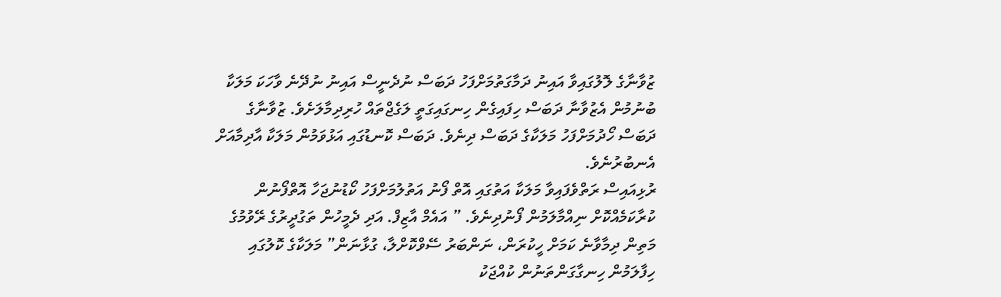ޒުވާނާގެ ލޮލުގައިވާ އައިނު ދަމާގަތުމަށްފަހު ދަބަސް ނުދެނީސް އައިނު ނުދޭނެ ވާހަކަ މަލަކާ ބުނުމުން އެޒުވާނާ ދަބަސް ހިފައިގެން ހިނގައިގަތީ ލަގެޖްތައް ހުރިދިމާލަށެވެ. ޒުވާނާގެ ދަބަސް ހޯދުމަށްފަހު މަލަކާގެ ދަބަސް ދިނެވެ. ދަބަސް ކޮނޑުގައި އަޅުވަމުން މަލަކާ އާދިމާއަށް އެނބުރުނެވެ.
ރުޅިއައިސް ރަތްވެފައިވާ މަލަކާ އަތުގައި އޮތް ފޯނު އަތުލުމަށްފަހު ކޯޑުނުޖަހާ އޮތްފޯނުން ކުރާކަމެއްކޮށް ނިއްމާލަމުން ފޯނުދިނެވެ. ” އައެމް އާޒިފް. އަދި ދެމީހުން ތަގުދީރުގެ ރޭވުމުގެ މަތިން ދިމާވާނެ ކަމަށް ހީކުރަން، ނަންބަރު ސޭވްކޮށްލާ، ގުޅާނަން” މަލަކާގެ ކޮލުގައި ހިފާލަމުން ހިނގާގަންތަނުން ކުއްޖަކު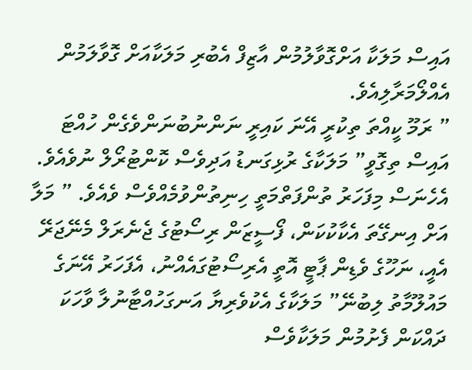އައިސް މަލަކާ އަށްގޮވާލުމުން އާޒިފް އެބުރި މަލަކާއަށް ގޮވާލަމުން އެއްލޯމަރާލިއެވެ.
” ރަމޫ ކީއްތަ ތިކުރީ އޭނަ ކައިރީ ނަންނުބުނަންވެގެން ހުއްޓަ އައިސް ތިގޮވީ” މަލަކާގެ ރުޅިގަނޑު އަދިވެސް ކޮންޓުރޯލް ނުވެއެވެ. އެހެނަސް މިފަހަރު ތުންފަތްމަތީ ހިނިތުންވުމެއްވެސް ވެއެވެ. ” މަލާ އަށް އިނގޭތަ އެކާކުކަން، ފޯސީޒަން ރިސޯޓުގެ ޖެނެރަލް މެނޭޖަރޭ އެއީ، ނަހޫގެ ވެޑިން ޕާޓީ އޮތީ އެރިސޯޓުގައެއްނު، އެފަހަރު އޭނަގެ މައުލޫމާތު ލިބުނޭ” މަލަކާގެ އެކުވެރިޔާ އަނގަހުއްޓާނުލާ ވާހަކަ ދައްކަން ފެށުމުން މަލަކާވެސް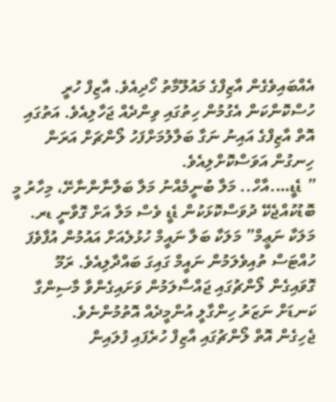އެއްބައިވެގެން އާޒިފްގެ މައުލޫމާތު ހޯދިއެވެ. އާޒިފް ހުރީ ހުސްކޮންކަން އެގުމުން ހިތުގައި ވިންދެއް ޖަހާލިއެވެ. އަތުގައި އޮތް އާޒިފްގެ އައިނު ނަގާ ބަލާލުމަށްފަހު ލޯންޗަށް އަރަން ހިނގުން އަވަސްކޮށްލިއެވެ.
” ޑެޑީ….އާހް.. މަލާ ބުނީމެއްނު މަލާ ބަލާނާންނާށޭ، މިހާރު މީ ބޮޑުކުއްޖެކޭ ދުވަސްކޮޅަކުން ޑެޑީ ވެސް މަލާ އަށް ގޮވާނީ ޑރ. މަލަކާ ނަޢީމް” މަލަކާ ބަލާ ނައީމް ހުޅުލެއަށް އައުމުން އުފާވެފަ ހުއްޓަސް ތުއިވެލަމުން ނައީމް ގައިގަ ބައްދާލިއެވެ. ރަމޫ ގޮވައިގެން ލޯންޗުގައި ޖައްސާލަމުން ވަށައިގެންވާ މާސިންގާ ކަނޑަށް ނަޒަރު ހިންގާލީ އުންމީދެއް އޮތުމުންނެވެ.
ޖެހިގެން އޮތް ލޯންޗުގައި އާޒިފް ހުރެފައި ފުލައިން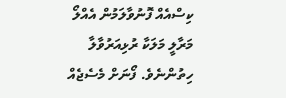ކިސްއެއް ފޮނުވާލަމުން އެއްލޯ މަރާލީ މަލަކާ ރުޅިއަރުވާލާ ހިތުންނެވެ. ފޯނަށް މެސެޖެއް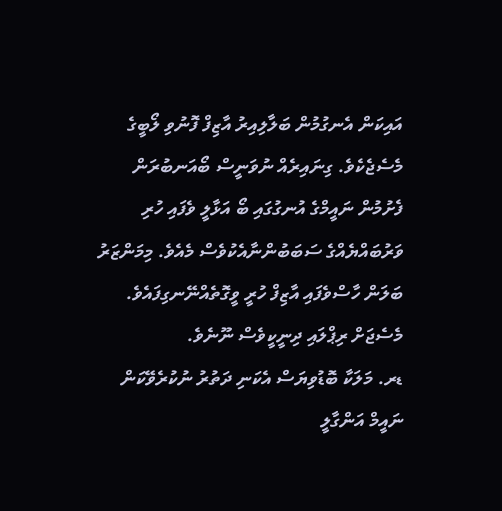އައިކަން އެނގުމުން ބަލާލިއިރު އާޒިފް ފޮނުވި ލޯބީގެ މެސެޖެކެވެ. ގިނައިރެއް ނުވަނީސް ބޯއަނބުރަން ފެށުމުން ނައީމްގެ އުނގުގައި ބޯ އަޅާލީ ވެފައި ހުރި ވަރުބައްޔެއްގެ ސަބަބުންނާއެކުވެސް މެއެވެ. މިމަންޒަރު ބަލަން ހާސްވެފައި އާޒިފް ހުރީ ވީގޮތެއްނޭނގިފައެވެ. މެސެޖަށް ރިޕްލައި ދިނީކީވެސް ނޫނެވެ.
ޑރ. މަލަކާ ބޮޑުވިޔަސް އެކަނި ދަތުރު ނުކުރެވޭކަން ނައީމް އަންގާލީ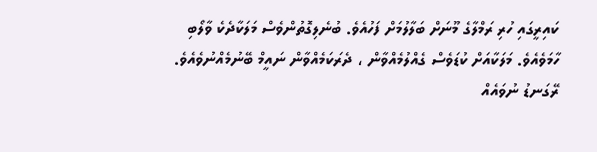ކައިރީގައި ހުރި ރަމްލާގެ މޫނަށް ބަލާލުމަށް ފަހުއެވެ. ބުނެލިގޮތުންވެސް މަލަކާދެކެ ވާލޯބި ހާމަވެއެވެ. މަލަކާއަށް ކުޑަވެސް ގެއްލުމެއްވާން ، ދެރަކަމެއްވާން ނައީމް ބޭނުމެއްނުވެއެވެ.
ރޭގަނޑު ނުވައެއް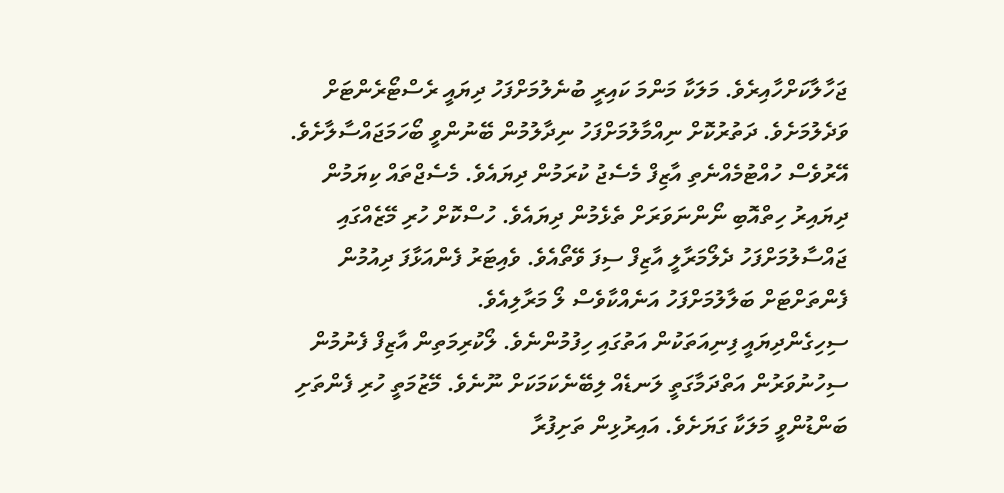ޖަހާލާކަށްހާއިރެވެ. މަލަކާ މަންމަ ކައިރީ ބުނެލުމަށްފަހު ދިޔައީ ރެސްޓޯރެންޓަށް ވަދެލުމަށެވެ. ދަތުރުކޮށް ނިއްމާލުމަށްފަހު ނިދާލުމުން ބޭނުންވީ ބޯހަމަޖައްސާލާށެވެ. އޭރުވެސް ހުއްޓުމެއްނެތި އާޒިފް މެސެޖު ކުރަމުން ދިޔައެވެ. މެސެޖްތައް ކިޔަމުން ދިޔައިރު ހިތްއޮބި ނޯންނަވަރަށް ތެޅެމުން ދިޔައެވެ. ހުސްކޮށް ހުރި މޭޒެއްގައި ޖައްސާލުމަށްފަހު ދެލޯމަރާލީ އާޒިފް ސިފަ ވޭތޯއެވެ. ވެއިޓަރު ފެންއަޅާފަ ދިއުމުން ފެންތަށްޓަށް ބަލާލުމަށްފަހު އަނެއްކާވެސް ލޯ މަރާލިއެވެ.
ސިހިގެންދިޔައީ ފިނިއަތަކުން އަތުގައި ހިފުމުންނެވެ. ލޯކުރިމަތިން އާޒިފް ފެނުމުން ސިހުނުވަރުން އަތްދަމާގަތީ ލަނޑެއް ލިބޭނެކަމަކަށް ނޫނެވެ. މޭޒުމަތީ ހުރި ފެންތަށި ބަންޑުންވީ މަލަކާ ގަޔަށެވެ. އައިރުޅިން ތަށިފުރާ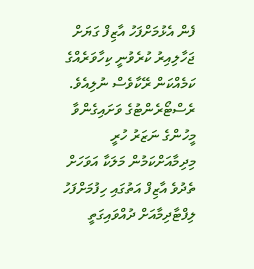ފެން އެޅުމަށްފަހު އާޒިފް ގަޔަށް ޖަހާލިއިރު ކުރެވުނީ ކިހާވަރެއްގެ ކަމެއްކަން ރޭކާވެސް ނުލިއެވެ. ރެސްޓޯރެންޓުގެ ވަށައިގެންވާ މީހުންގެ ނަޒަރު ހުރީ މިދިމާއަށްކަމުން މަލަކާ އަވަހަށް ތެދުވެ އާޒިފް އަތުގައި ހިފުމަށްފަހު ލިފްޓާދިމާއަށް ދުއްވައިގަތީ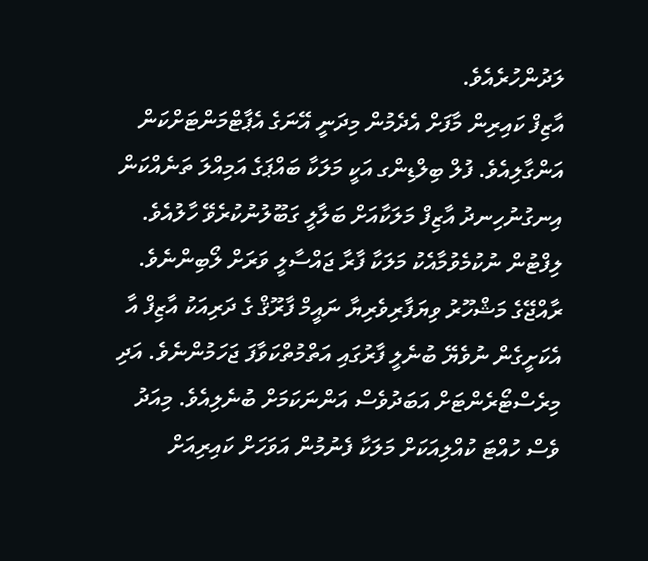ލަދުންހުރެއެވެ.
އާޒިފް ކައިރިން މާފަށް އެދެމުން މިދަނީ އޭނަގެ އެޕާޓްމަންޓަށްކަން އަންގާލިއެވެ. ފުލް ބިލްޑިންގ އަކީ މަލަކާ ބައްޕަގެ އަމިއްލަ ތަނެއްކަން އިނގުނުހިނދު އާޒިފް މަލަކާއަށް ބަލާލީ ގަބޫލުނުކުރެވޭ ހާލުއެވެ. ލިފްޓުން ނުކުމެވުމާއެކު މަލަކާ ފާރާ ޖައްސާލީ ވަރަށް ލޯބިންނެވެ. ރާއްޖޭގެ މަޝްހޫރު ވިޔަފާރިވެރިޔާ ނައީމް ފާރޫޤް ގެ ދަރިއަކު އާޒިފް އާ އެކަށީގެން ނުވެޔޭ ބުނެލީ ފާރުގައި އަތްމުތްކަވާފަ ޖަހަމުންނެވެ. އަދި މިރެސްޓޯރެންޓަށް އަބަދުވެސް އަންނަކަމަށް ބުނެލިއެވެ. މިއަދު ވެސް ހުއްޓަ ކުއްލިއަކަށް މަލަކާ ފެނުމުން އަވަހަށް ކައިރިއަށް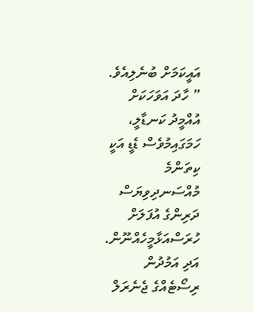އައީކަމަށް ބުނެލިއެވެ.
” ހާދަ އަވަހަކަށް އުއްމީދު ކަނޑާލީ، ހަމަގައިމުވެސް ޑެޑީ އަކީ ކިތަންމެ މުއްސަނދިވިޔަސް ދަރިންގެ އުފަލަށް ހުރަސްއަޅާމީހެއްނޫން. އަދި އަމުދުން ރިސޯޓެއްގެ ޖެނެރަލް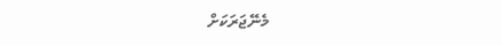މެނޭޖަރަކަށް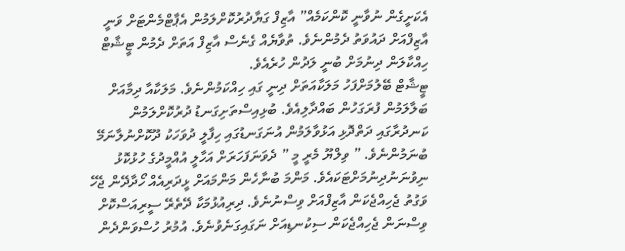އެކަށީގެން ނުވާނީ ކޮންކަމެއް” އާޒިފް ގަޔާދުރުކޮށްލަމުން އެޕާޓްމެންޓަށް ވަނީ އާޒިފްއަށް ދައުވަތު ދެމުންނެވެ. ތުވާޔެއް ގެނެސް އާޒިފް އަތަށް ދެމުން ޓީޝާޓް ހިއްކާލަން ދިނުމަށް ބުނީ ލަދުން ހުރެއެވެ.
ޓީޝާޓް ބޭލުމަށްފަހު މަލަކާއަތަށް ދިނީ ގައި ހިއްކަމުންނެވެ. މަލަކާއާ ދިމާއަށް ބަލާލަމުން ފުރަގަހުން ބައްދާލިއެވެ. ބުޅިއިސްތަށިގަނޑު ދުރުކޮށްލަމުން ކަނދުރާގައި ދަތްދޮޅި އަޅުވާލަމުން އުނަގަނޑުގައި ހިފާލީ ދުވަހަކު ދޫކޮށްނުލާނަމޭ ބުނަމުންނެވެ. ” ވިލްޔޫ މެރީ މީ ” ދެވަނަފަހަރަށް އަހާލީ އުއްމީދުގެ ހުޅުކޮޅު ނިވުނަނުދިނުމަށްޓަކައެވެ. މަންމަ ބުނާހެން މަންމައަށް ޅީދަރިއެއް ހޯދާދޭން ޖެހޭ ވަގުތު ޖެހިއްޖެކަން އާޒިފްއަށް ވިސްނުނެވެ. ދިރިއުޅުމަކާ ދޭތެރޭ ސީރިއަސްކޮށް ވިސްނަން ޖެހިއްޖެކަން ސިކުނޑިއަށް ނަގައިގަނެވުނެވެ. އުމުރު ހުސްވަންދެން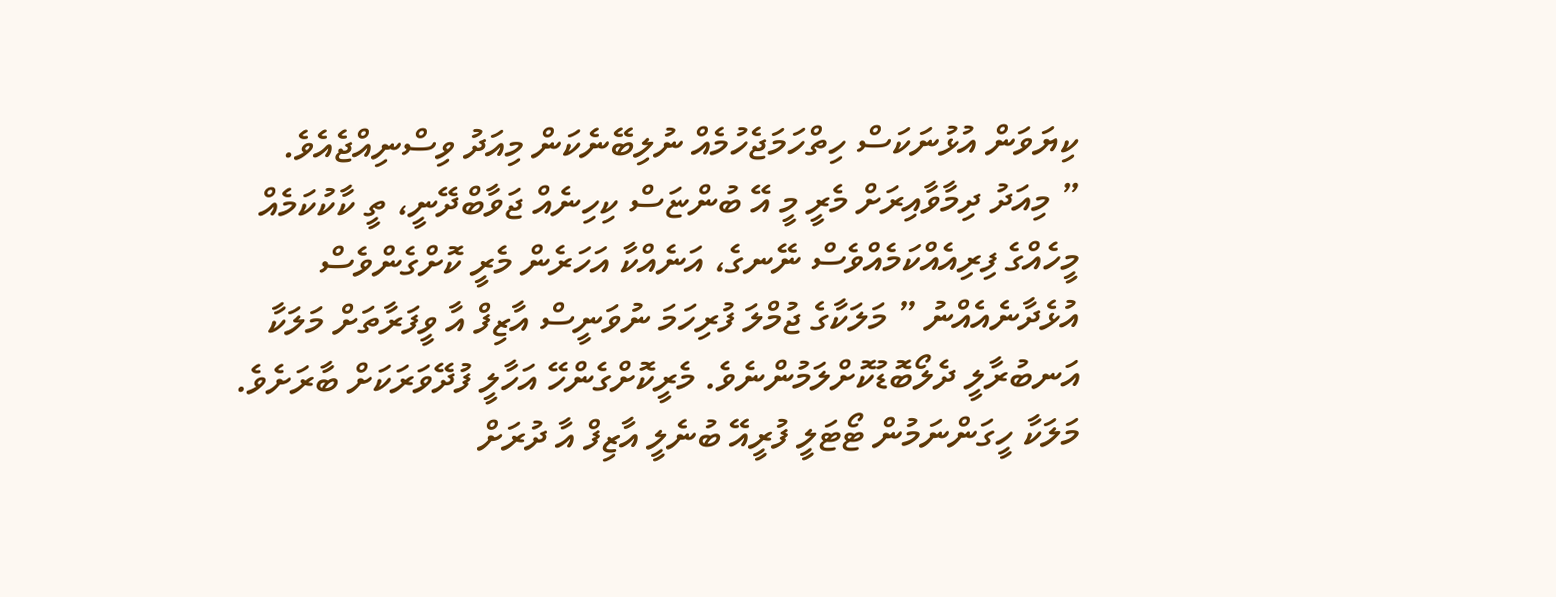ކިޔަވަން އުޅުނަކަސް ހިތްހަމަޖެހުމެއް ނުލިބޭނެކަން މިއަދު ވިސްނިއްޖެއެވެ.
” މިއަދު ދިމާވާއިރަށް މެރީ މީ އޭ ބުންޏަސް ކިހިނެއް ޖަވާބްދޭނީ، ތީ ކާކުކަމެއް މީހެއްގެ ފިރިއެއްކަމެއްވެސް ނޭނގެ، އަނެއްކާ އަހަރެން މެރީ ކޮށްގެންވެސް އުޅެދާނެއެއްނު ” މަލަކާގެ ޖުމްލަ ފުރިހަމަ ނުވަނީސް އާޒިފް އާ ވީފަރާތަށް މަލަކާ އަނބުރާލީ ދެލޯބޮޑުކޮށްލަމުންނެވެ. މެރީކޮށްގެންހޭ އަހާލީ ފުދޭވަރަކަށް ބާރަށެވެ. މަލަކާ ހީގަންނަމުން ޓޯޓަލީ ފުރީއޭ ބުނެލީ އާޒިފް އާ ދުރަށް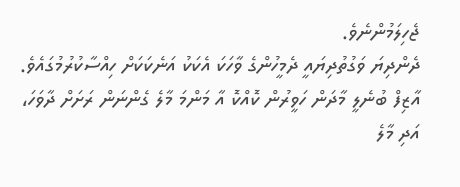ޖެހިލަމުންނެވެ.
ދެންދިޔަ ވަގުތުދިޔައީ ދެމީހުންގެ ވާހަކަ އެކަކު އަނެކަކަށް ހިއްސާކުރުމުގައެވެ. އާޒިފް ބުނެލީ މާދަން ހަވީރުން ކޮއްކޮ އާ މަންމަ މާލެ ގެންނަން ރަށަށް ދާވަހަ، އަދި މާލެ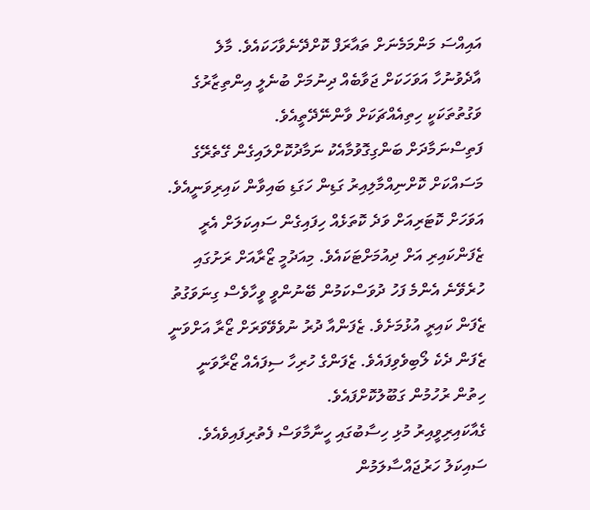އައިއްސަ މަންމަމެނަށް ތައާރަފް ކޮށްދޭނެވާހަކައެވެ. މާލެ އާދެވުނުހާ އަވަހަކަށް ޖަވާބެއް ދިނުމަށް ބުނެލީ އިންތިޒާރުގެ ވަގުތުތަކަކީ ހިތިއެއްޗަކަށް ވާންނޭދޭތީއެވެ.
ފަތިސްނަމާދަށް ބަންގިގޮވުމާއެކު ނަމާދުކޮށްލައިގެން ގޭތެރޭގެ މަސައްކަށް ކޮށްނިއްމާލިއިރު ގަޑިން ހަގަޑި ބައިވާން ކައިރިވަނީއެވެ. އަވަހަށް ކޮޓަރިއަށް ވަދެ ކޮތަޅެއް ހިފައިގެން ސައިކަލަށް އެރީ ޒެފަންކައިރި އަށް ދިއުމަށްޓަކައެވެ. މިއަދުމީ ޒޯރާއަށް ރަށުގައި ހުރެވޭނެ އެންމެ ފަހު ދުވަސްކަމުން ބޭނުންވީ ވީހާވެސް ގިނަވަގުތު ޒެފަން ކައިރީ އުޅުމަށެވެ. ޒެފަންއާ ދުރު ނުވެވޭވަރަށް ޒޯރާ އަށްވަނީ ޒެފަން ދެކެ ލޯބިވެވިފައެވެ. ޒެފަންގެ ހުރިހާ ސިފައެއް ޒޯރާވަނީ ހިތުން ރުހުމުން ގަބޫލުކޮށްފައެވެ.
ގެއާކައިރިވީއިރު މުޅި ހިސާބުގައި ހީނާމާވަސް ފެތުރިފައިވެއެވެ. ސައިކަލު ހަރުޖައްސާލަމުން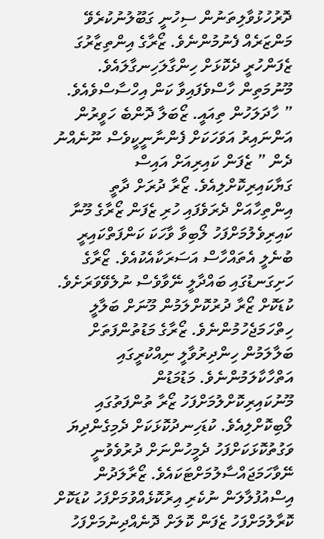ދޮރުހުޅުވާލިތަނުން ސިހުނީ ގަބޫލުނުކުރެވޭ މަންޒަރެއް ފެނުމުންނެވެ. ޒޯރާގެ އިންތިޒާރުގަ ޒެފަންހުރީ ދެކޮޅަށް ހިންގާލަހިނގާލައެވެ. މޫނުމަތިން ހާސްވެފައިވާ ކަން އިހްސާސްވެއެވެ.
” ހާދަލަހުން ތިއައީ. ޒޯބަލާ ދޮންބެ ހަވީރުން އަންނައިރު އަވަހަކަށް ފެންނާނީކީވެސް ނޫނެއްނު ދެން ” ޒެފަން ކައިރިއަށް އައިސް ގަޔާކައިރިކޮށްލިއެވެ. ޒޯރާ ދުރަށް ދާތީ އިންތިހާއަށް ދެރަވެފައި ހުރި ޒެފަން ޒޯރާގެ މޫނާ ކައިރިވެލުމަށްފަހު ލޯބިވާ ވާހަކަ ކަންފަތްކައިރީ ބުނެލީ އެތައްހާސް އަސަރަކާއެކުއެވެ. ޒޯރާގެ ހަށިގަނޑުގައި ބައްދާލީ ނޭވާވެސް ނުލެވޭވަރަށެވެ.
ކުޑަކޮށް ޒޯރާ ދުރުކޮށްލަމުން މޫނަށް ބަލާލީ ހިތްހަމަޖެހުމުންނެވެ. ޒޯރާގެ މަޑުތުންފަތަށް ބަލާލަމުން ހިންދިރުވާލީ ނިއްކުރީގައި އަތްހާކާލަމުންނެވެ. މަޑުމަޑުން މޫނުކައިރިކޮށްލުމަށްފަހު ޒޯރާ ތުންފަތުގައި ލޯބިކޮށްލިއެވެ. ކުޑަހިނދުކޮޅަކަށް ދެމިގެންދިޔަ ވަގުތުކޮޅަކަށްފަހު ދެމީހުންނަށް ދުރުވެވުނީ ނޭވާހަމަޖައްސާލުމަށްޓަކައެވެ. ޒޯރާލަދުން އިސްއުފުލާލަން ނުކެރި އިރުކޮޅެއްވުމަށްފަހު ކުޑަކޮށް ކޮރާލުމަށްފަހު ޒެފަން ކޮލަށް ދޮނެއްދިނުމަށްފަހު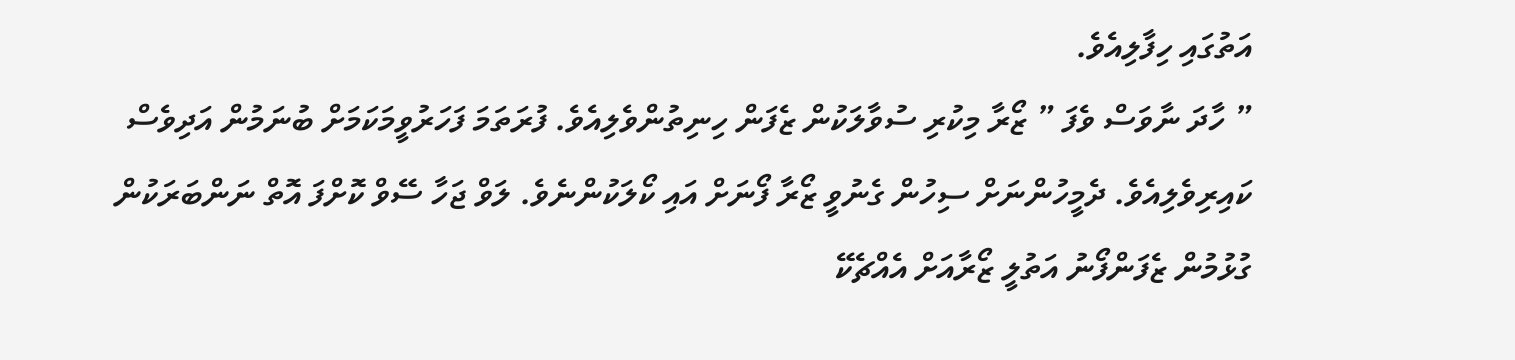އަތުގައި ހިފާލިއެވެ.
” ހާދަ ނާވަސް ވެފަ ” ޒޯރާ މިކުރި ސުވާލަކުން ޒެފަން ހިނިތުންވެލިއެވެ. ފުރަތަމަ ފަހަރުވީމަކަމަށް ބުނަމުން އަދިވެސް ކައިރިވެލިއެވެ. ދެމީހުންނަށް ސިހުން ގެނުވީ ޒޯރާ ފޯނަށް އައި ކޯލަކުންނެވެ. ލަވް ޖަހާ ސޭވް ކޮށްފަ އޮތް ނަންބަރަކުން ގުޅުމުން ޒެފަންފޯނު އަތުލީ ޒޯރާއަށް އެއްޗެކޭ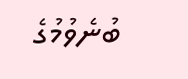ބުނެވުމުގެ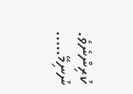ކުރިންނެވެ.
ނުނިމޭ…..